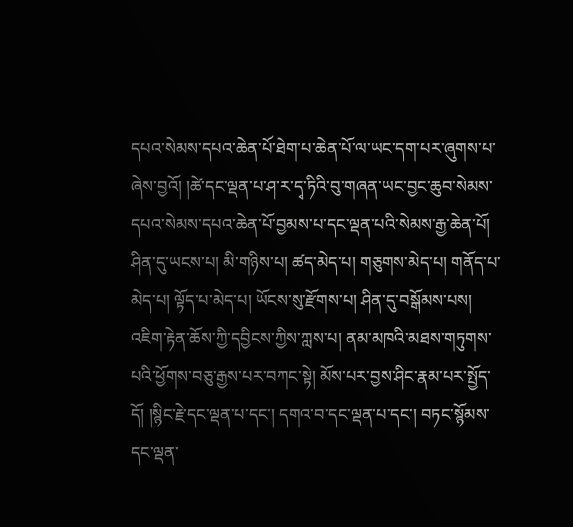དཔའ་སེམས་དཔའ་ཆེན་པོ་ཐེག་པ་ཆེན་པོ་ལ་ཡང་དག་པར་ཞུགས་པ་ཞེས་བྱའོ། །ཚེ་དང་ལྡན་པ་ཤ་ར་དྭ་ཏིའི་བུ་གཞན་ཡང་བྱང་ཆུབ་སེམས་དཔའ་སེམས་དཔའ་ཆེན་པོ་བྱམས་པ་དང་ལྡན་པའི་སེམས་རྒྱ་ཆེན་པོ། ཤིན་དུ་ཡངས་པ། མི་གཉིས་པ། ཚད་མེད་པ། གཅུགས་མེད་པ། གནོད་པ་མེད་པ། ལྟོད་པ་མེད་པ། ཡོངས་སུ་རྫོགས་པ། ཤིན་དུ་བསྒོམས་པས། འཇིག་རྟེན་ཆོས་ཀྱི་དབྱིངས་ཀྱིས་ཀླས་པ། ནམ་མཁའི་མཐས་གཏུགས་པའི་ཕྱོགས་བཅུ་རྒྱས་པར་བཀང་སྟེ། མོས་པར་བྱས་ཤིང་རྣམ་པར་སྤྱོད་དོ། །སྙིང་རྗེ་དང་ལྡན་པ་དང་། དགའ་བ་དང་ལྡན་པ་དང་། བཏང་སྙོམས་དང་ལྡན་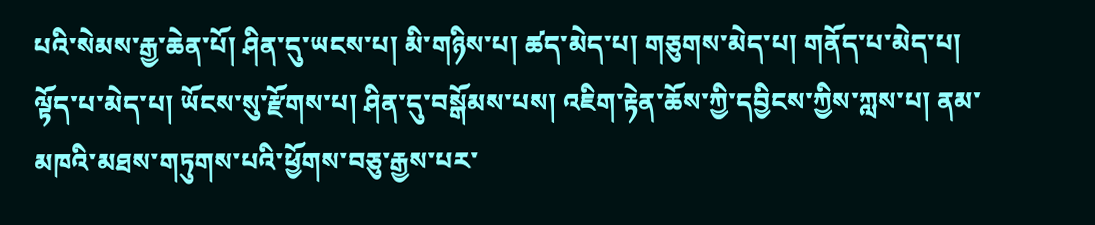པའི་སེམས་རྒྱ་ཆེན་པོ། ཤིན་དུ་ཡངས་པ། མི་གཉིས་པ། ཚད་མེད་པ། གཅུགས་མེད་པ། གནོད་པ་མེད་པ། ལྟོད་པ་མེད་པ། ཡོངས་སུ་རྫོགས་པ། ཤིན་དུ་བསྒོམས་པས། འཇིག་རྟེན་ཆོས་ཀྱི་དབྱིངས་ཀྱིས་ཀླས་པ། ནམ་མཁའི་མཐས་གཏུགས་པའི་ཕྱོགས་བཅུ་རྒྱས་པར་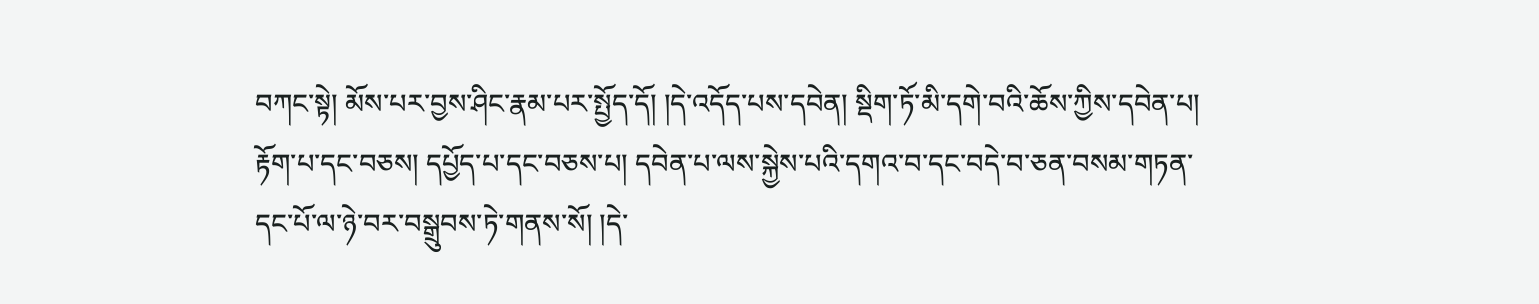བཀང་སྟེ། མོས་པར་བྱས་ཤིང་རྣམ་པར་སྤྱོད་དོ། །དེ་འདོད་པས་དབེན། སྡིག་ཏོ་མི་དགེ་བའི་ཆོས་ཀྱིས་དབེན་པ། རྟོག་པ་དང་བཅས། དཔྱོད་པ་དང་བཅས་པ། དབེན་པ་ལས་སྐྱེས་པའི་དགའ་བ་དང་བདེ་བ་ཅན་བསམ་གཏན་དང་པོ་ལ་ཉེ་བར་བསྒྲུབས་ཏེ་གནས་སོ། །དེ་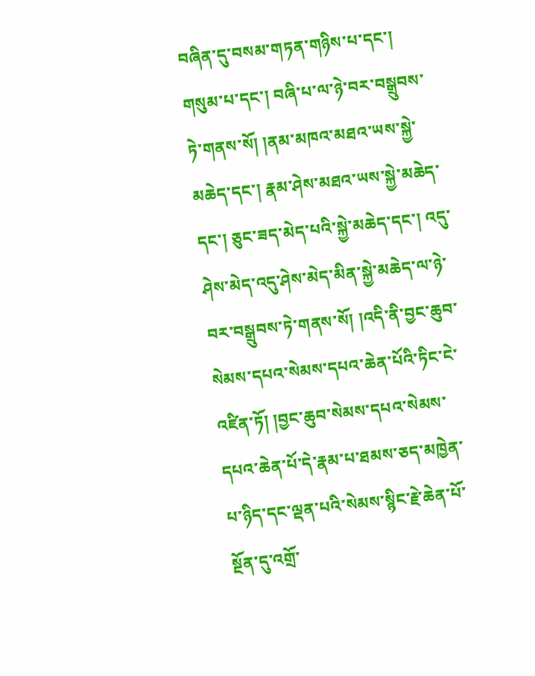བཞིན་དུ་བསམ་གཏན་གཉིས་པ་དང་། གསུམ་པ་དང་། བཞི་པ་ལ་ཉེ་བར་བསྒྲུབས་ཏེ་གནས་སོ། །ནམ་མཁའ་མཐའ་ཡས་སྐྱེ་མཆེད་དང་། རྣམ་ཤེས་མཐའ་ཡས་སྐྱེ་མཆེད་དང་། ཅུང་ཟད་མེད་པའི་སྐྱེ་མཆེད་དང་། འདུ་ཤེས་མེད་འདུ་ཤེས་མེད་མིན་སྐྱེ་མཆེད་ལ་ཉེ་བར་བསྒྲུབས་ཏེ་གནས་སོ། །འདི་ནི་བྱང་ཆུབ་སེམས་དཔའ་སེམས་དཔའ་ཆེན་པོའི་ཏིང་ངེ་འཛིན་ཏོ། །བྱང་ཆུབ་སེམས་དཔའ་སེམས་དཔའ་ཆེན་པོ་དེ་རྣམ་པ་ཐམས་ཅད་མཁྱེན་པ་ཉིད་དང་ལྡན་པའི་སེམས་སྙིང་རྗེ་ཆེན་པོ་སྔོན་དུ་འགྲོ་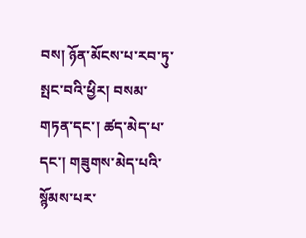བས། ཉོན་མོངས་པ་རབ་ཏུ་སྤང་བའི་ཕྱིར། བསམ་གཏན་དང་། ཚད་མེད་པ་དང་། གཟུགས་མེད་པའི་སྙོམས་པར་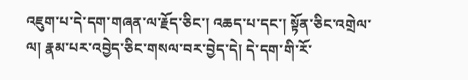འཇུག་པ་དེ་དག་གཞན་ལ་རྗོད་ཅིང་། འཆད་པ་དང་། སྟོན་ཅིང་འགྲེལ་ལ། རྣམ་པར་འབྱེད་ཅིང་གསལ་བར་བྱེད་དེ། དེ་དག་གི་རོ་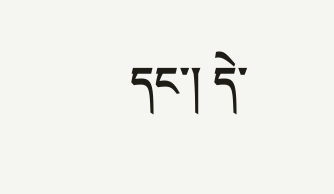དང་། དེ་